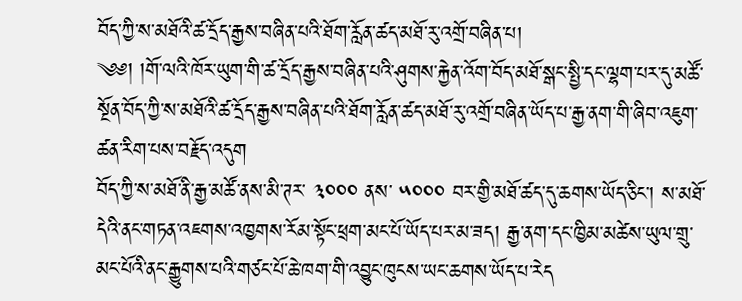བོད་ཀྱི་ས་མཐོའི་ཚ་དྲོད་རྒྱས་བཞིན་པའི་ཐོག་རློན་ཚད་མཐོ་རུ་འགྲོ་བཞིན་པ།
༄༅། །གོ་ལའི་ཁོར་ཡུག་གི་ཚ་དྲོད་རྒྱས་བཞིན་པའི་ཤུགས་རྐྱེན་འོག་བོད་མཐོ་སྒང་སྤྱི་དང་ལྷག་པར་དུ་མཚོ་སྔོན་བོད་ཀྱི་ས་མཐོའི་ཚ་དྲོད་རྒྱས་བཞིན་པའི་ཐོག་རློན་ཚད་མཐོ་རུ་འགྲོ་བཞིན་ཡོད་པ་རྒྱ་ནག་གི་ཞིབ་འཇུག་ཚན་རིག་པས་བརྗོད་འདུག
བོད་ཀྱི་ས་མཐོ་ནི་རྒྱ་མཚོ་ནས་མི་ཊར་ ༣༠༠༠ ནས་ ༥༠༠༠ བར་གྱི་མཐོ་ཚད་དུ་ཆགས་ཡོད་ཅིང་། ས་མཐོ་དེའི་ནང་གཏན་འཇགས་འཁྱགས་རོམ་སྟོང་ཕྲག་མང་པོ་ཡོད་པར་མ་ཟད། རྒྱ་ནག་དང་ཁྱིམ་མཚེས་ཡུལ་གྲུ་མང་པོའི་ནང་རྒྱུགས་པའི་གཙང་པོ་ཆེ་ཁག་གི་འབྱུང་ཁུངས་ཡང་ཆགས་ཡོད་པ་རེད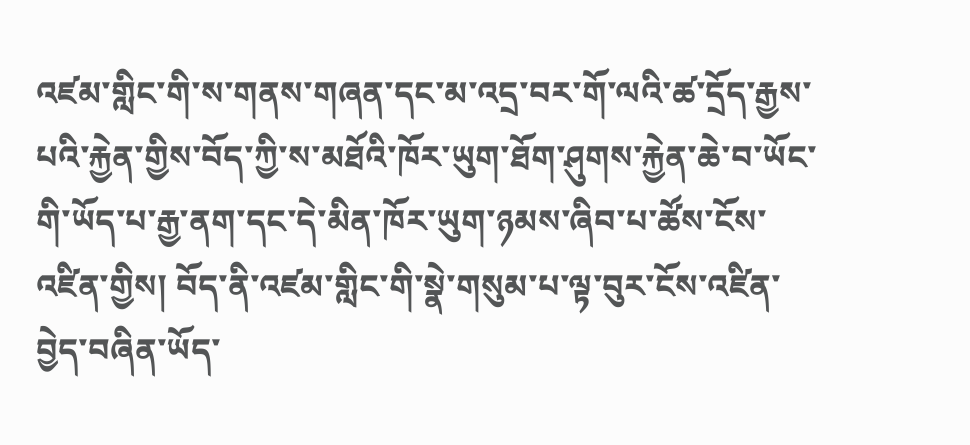འཛམ་གླིང་གི་ས་གནས་གཞན་དང་མ་འདྲ་བར་གོ་ལའི་ཚ་དྲོད་རྒྱས་པའི་རྐྱེན་གྱིས་བོད་ཀྱི་ས་མཐོའི་ཁོར་ཡུག་ཐོག་ཤུགས་རྐྱེན་ཆེ་བ་ཡོང་གི་ཡོད་པ་རྒྱ་ནག་དང་དེ་མིན་ཁོར་ཡུག་ཉམས་ཞིབ་པ་ཚོས་ངོས་འཛིན་གྱིས། བོད་ནི་འཛམ་གླིང་གི་སྣེ་གསུམ་པ་ལྟ་བུར་ངོས་འཛིན་བྱེད་བཞིན་ཡོད་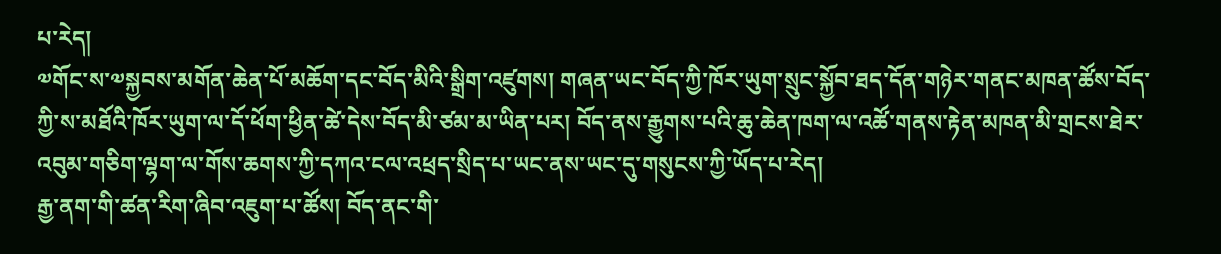པ་རེད།
༧གོང་ས་༧སྐྱབས་མགོན་ཆེན་པོ་མཆོག་དང་བོད་མིའི་སྒྲིག་འཛུགས། གཞན་ཡང་བོད་ཀྱི་ཁོར་ཡུག་སྲུང་སྐྱོབ་ཐད་དོན་གཉེར་གནང་མཁན་ཚོས་བོད་ཀྱི་ས་མཐོའི་ཁོར་ཡུག་ལ་དོ་ཕོག་ཕྱིན་ཚེ་དེས་བོད་མི་ཙམ་མ་ཡིན་པར། བོད་ནས་རྒྱུགས་པའི་ཆུ་ཆེན་ཁག་ལ་འཚོ་གནས་རྟེན་མཁན་མི་གྲངས་ཐེར་འབུམ་གཅིག་ལྷག་ལ་གོས་ཆགས་ཀྱི་དཀའ་ངལ་འཕྲད་སྲིད་པ་ཡང་ནས་ཡང་དུ་གསུངས་ཀྱི་ཡོད་པ་རེད།
རྒྱ་ནག་གི་ཚན་རིག་ཞིབ་འཇུག་པ་ཚོས། བོད་ནང་གི་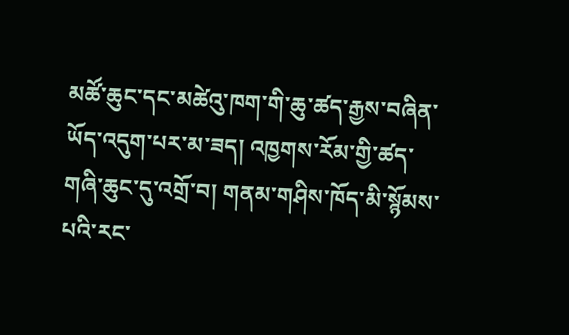མཚོ་ཆུང་དང་མཚེའུ་ཁག་གི་ཆུ་ཚད་རྒྱས་བཞིན་ཡོད་འདུག་པར་མ་ཟད། འཁྱགས་རོམ་གྱི་ཚད་གཞི་ཆུང་དུ་འགྲོ་བ། གནམ་གཤིས་ཁོད་མི་སྙོམས་པའི་རང་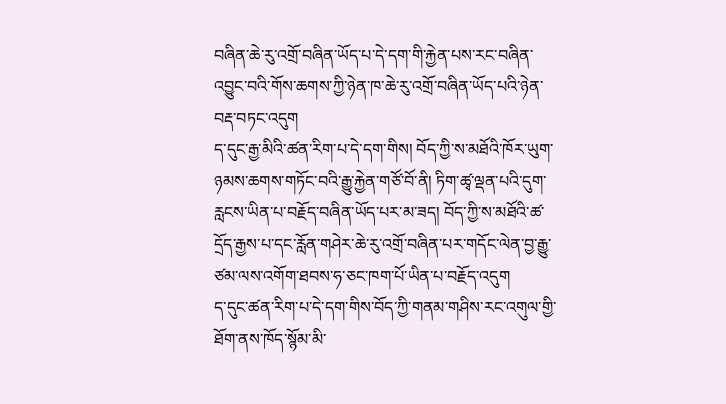བཞིན་ཆེ་རུ་འགྲོ་བཞིན་ཡོད་པ་དེ་དག་གི་རྐྱེན་པས་རང་བཞིན་འབྱུང་བའི་གོས་ཆགས་ཀྱི་ཉེན་ཁ་ཆེ་རུ་འགྲོ་བཞིན་ཡོད་པའི་ཉེན་བརྡ་བཏང་འདུག
ད་དུང་རྒྱ་མིའི་ཚན་རིག་པ་དེ་དག་གིས། བོད་ཀྱི་ས་མཐོའི་ཁོར་ཡུག་ཉམས་ཆགས་གཏོང་བའི་རྒྱུ་རྐྱེན་གཙོ་བོ་ནི། ཏིག་ཚྭ་ལྡན་པའི་དུག་རླངས་ཡིན་པ་བརྗོད་བཞིན་ཡོད་པར་མ་ཟད། བོད་ཀྱི་ས་མཐོའི་ཚ་དྲོད་རྒྱས་པ་དང་རློན་གཤེར་ཆེ་རུ་འགྲོ་བཞིན་པར་གདོང་ལེན་བྱ་རྒྱུ་ཙམ་ལས་འགོག་ཐབས་ཧ་ཅང་ཁག་པོ་ཡིན་པ་བརྗོད་འདུག
ད་དུང་ཚན་རིག་པ་དེ་དག་གིས་བོད་ཀྱི་གནམ་གཤིས་རང་འགུལ་གྱི་ཐོག་ནས་ཁོད་སྙོམ་མི་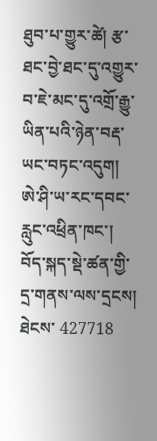ཐུབ་པ་གྱུར་ཚེ། རྩ་ཐང་བྱེ་ཐང་དུ་འགྱུར་བ་ཇེ་མང་དུ་འགྲོ་རྒྱུ་ཡིན་པའི་ཉེན་བརྡ་ཡང་བཏང་འདུག།
ཨེ་ཤི་ཡ་རང་དབང་རླུང་འཕྲིན་ཁང་། བོད་སྐད་སྡེ་ཚན་གྱི་དྲ་གནས་ལས་དྲངས།
ཐེངས་ 427718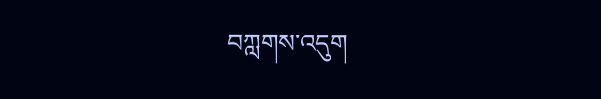བཀླགས་འདུག